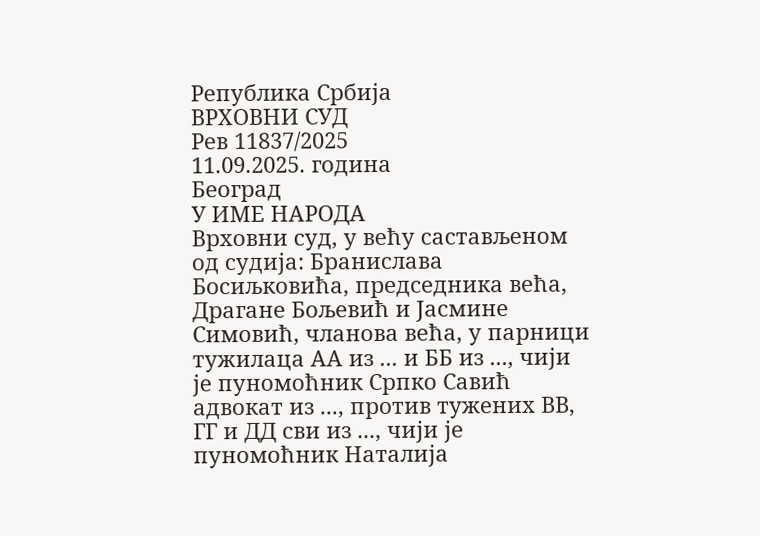Република Србија
ВРХОВНИ СУД
Рев 11837/2025
11.09.2025. година
Београд
У ИМЕ НАРОДА
Врховни суд, у већу састављеном од судија: Бранислава Босиљковића, председника већа, Драгане Бољевић и Јасмине Симовић, чланова већа, у парници тужилаца АА из ... и ББ из ..., чији је пуномоћник Српко Савић адвокат из ..., против тужених ВВ, ГГ и ДД сви из ..., чији је пуномоћник Наталија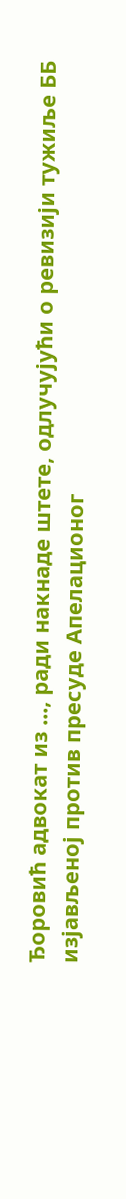Ђоровић адвокат из ..., ради накнаде штете, одлучујући о ревизији тужиље ББ изјављеној против пресуде Апелационог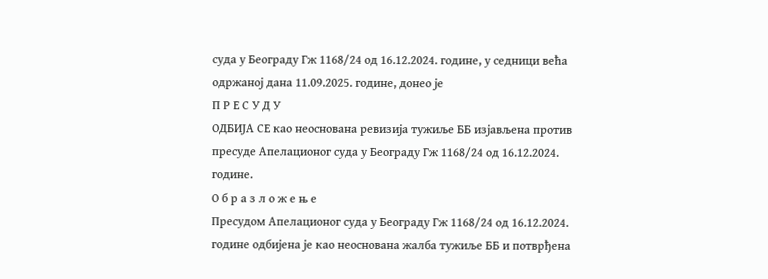суда у Београду Гж 1168/24 од 16.12.2024. године, у седници већа одржаној дана 11.09.2025. године, донео је
П Р Е С У Д У
ОДБИЈА СЕ као неоснована ревизија тужиље ББ изјављена против пресуде Апелационог суда у Београду Гж 1168/24 од 16.12.2024. године.
О б р а з л о ж е њ е
Пресудом Апелационог суда у Београду Гж 1168/24 од 16.12.2024. године одбијена је као неоснована жалба тужиље ББ и потврђена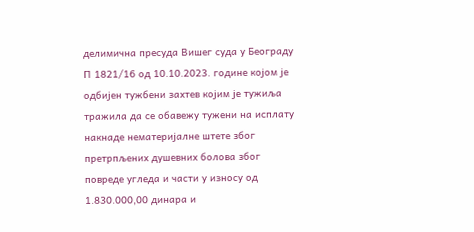делимична пресуда Вишег суда у Београду П 1821/16 од 10.10.2023. године којом је одбијен тужбени захтев којим је тужиља тражила да се обавежу тужени на исплату накнаде нематеријалне штете због претрпљених душевних болова због повреде угледа и части у износу од 1.830.000,00 динара и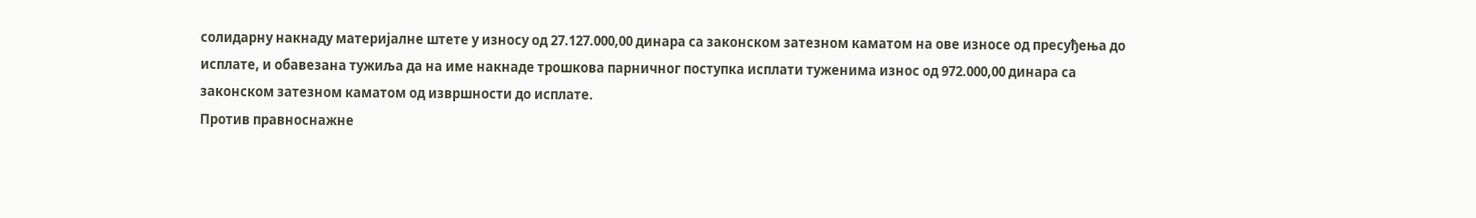солидарну накнаду материјалне штете у износу од 27.127.000,00 динара са законском затезном каматом на ове износе од пресуђења до исплате, и обавезана тужиља да на име накнаде трошкова парничног поступка исплати туженима износ од 972.000,00 динара са законском затезном каматом од извршности до исплате.
Против правноснажне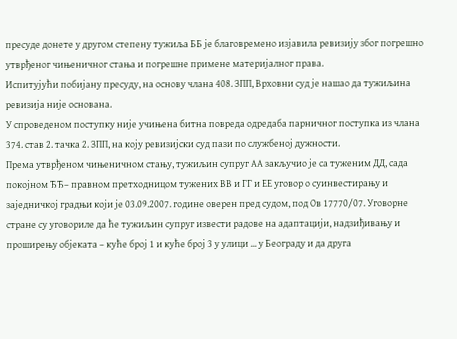пресуде донете у другом степену тужиља ББ је благовремено изјавила ревизију због погрешно утврђеног чињеничног стања и погрешне примене материјалног права.
Испитујући побијану пресуду, на основу члана 408. ЗПП, Врховни суд је нашао да тужиљина ревизија није основана.
У спроведеном поступку није учињена битна повреда одредаба парничног поступка из члана 374. став 2. тачка 2. ЗПП, на коју ревизијски суд пази по службеној дужности.
Према утврђеном чињеничном стању, тужиљин супруг АА закључио је са туженим ДД, сада покојном ЂЂ– правном претходницом тужених ВВ и ГГ и ЕЕ уговор о суинвестирању и заједничкој градњи који је 03.09.2007. године оверен пред судом, под Ов 17770/07. Уговорне стране су уговориле да ће тужиљин супруг извести радове на адаптацији, надзиђивању и проширењу објеката – куће број 1 и куће број 3 у улици ... у Београду и да друга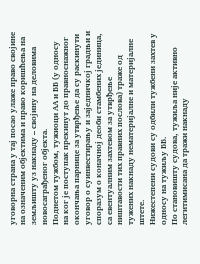уговорна страна у тај посао улаже право својине на означеним објектима и право коришћења на земљишту уз накнаду – својину на деловима новосаграђеног објекта.
Поднетом тужбом, тужиоци АА и ББ (у односу на ког је поступак прекинут до правноснажног окончања парнице за утврђење да су раскинути уговор о суинвестирању и заједничкој градњи и споразум о коначној деоби стамбених јединица, са евентуалним захтевом за утврђење ништавости тих правних послова) траже од тужених накнаду нематеријалне и материјалне штете.
Нижестепени судови су одбили тужбени захтев у односу на тужиљу ББ.
По становишту судова, тужиља није активно легитимисана да тражи накнаду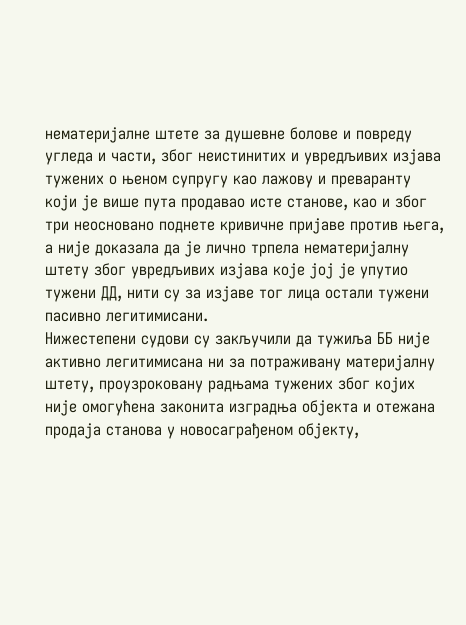нематеријалне штете за душевне болове и повреду угледа и части, због неистинитих и увредљивих изјава тужених о њеном супругу као лажову и преваранту који је више пута продавао исте станове, као и због три неосновано поднете кривичне пријаве против њега, а није доказала да је лично трпела нематеријалну штету због увредљивих изјава које јој је упутио тужени ДД, нити су за изјаве тог лица остали тужени пасивно легитимисани.
Нижестепени судови су закључили да тужиља ББ није активно легитимисана ни за потраживану материјалну штету, проузроковану радњама тужених због којих није омогућена законита изградња објекта и отежана продаја станова у новосаграђеном објекту,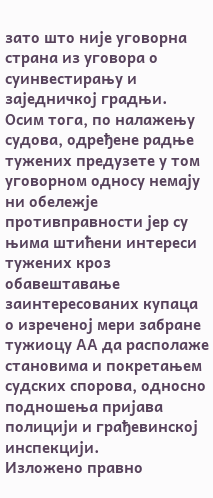зато што није уговорна страна из уговора о суинвестирању и заједничкој градњи. Осим тога, по налажењу судова, одређене радње тужених предузете у том уговорном односу немају ни обележје противправности јер су њима штићени интереси тужених кроз обавештавање заинтересованих купаца о изреченој мери забране тужиоцу АА да располаже становима и покретањем судских спорова, односно подношења пријава полицији и грађевинској инспекцији.
Изложено правно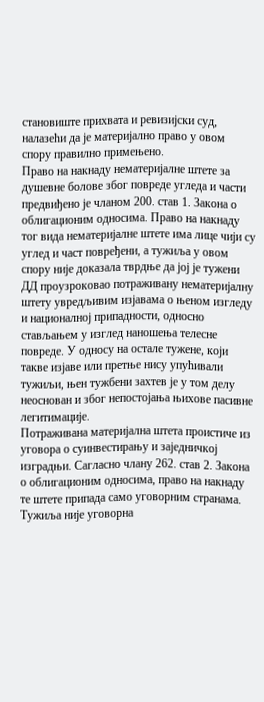становиште прихвата и ревизијски суд, налазећи да је материјално право у овом спору правилно примењено.
Право на накнаду нематеријалне штете за душевне болове због повреде угледа и части предвиђено је чланом 200. став 1. Закона о облигационим односима. Право на накнаду тог вида нематеријалне штете има лице чији су углед и част повређени, а тужиља у овом спору није доказала тврдње да јој је тужени ДД проузроковао потраживану нематеријалну штету увредљивим изјавама о њеном изгледу и националној припадности, односно стављањем у изглед наношења телесне повреде. У односу на остале тужене, који такве изјаве или претње нису упућивали тужиљи, њен тужбени захтев је у том делу неоснован и због непостојања њихове пасивне легитимације.
Потраживана материјална штета проистиче из уговора о суинвестирању и заједничкој изградњи. Сагласно члану 262. став 2. Закона о облигационим односима, право на накнаду те штете припада само уговорним странама. Тужиља није уговорна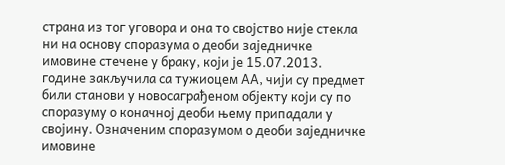страна из тог уговора и она то својство није стекла ни на основу споразума о деоби заједничке имовине стечене у браку, који је 15.07.2013. године закључила са тужиоцем АА, чији су предмет били станови у новосаграђеном објекту који су по споразуму о коначној деоби њему припадали у својину. Означеним споразумом о деоби заједничке имовине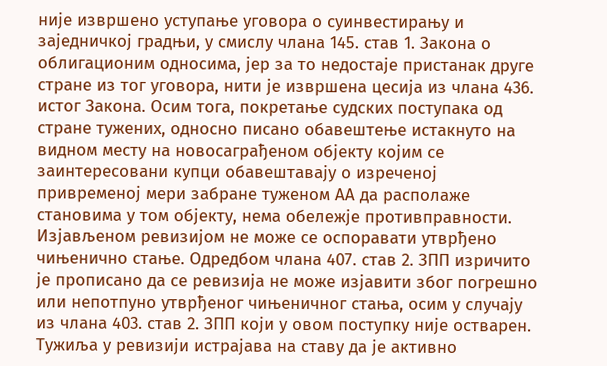није извршено уступање уговора о суинвестирању и заједничкој градњи, у смислу члана 145. став 1. Закона о облигационим односима, јер за то недостаје пристанак друге стране из тог уговора, нити је извршена цесија из члана 436. истог Закона. Осим тога, покретање судских поступака од стране тужених, односно писано обавештење истакнуто на видном месту на новосаграђеном објекту којим се заинтересовани купци обавештавају о изреченој привременој мери забране туженом АА да располаже становима у том објекту, нема обележје противправности.
Изјављеном ревизијом не може се оспоравати утврђено чињенично стање. Одредбом члана 407. став 2. ЗПП изричито је прописано да се ревизија не може изјавити због погрешно или непотпуно утврђеног чињеничног стања, осим у случају из члана 403. став 2. ЗПП који у овом поступку није остварен. Тужиља у ревизији истрајава на ставу да је активно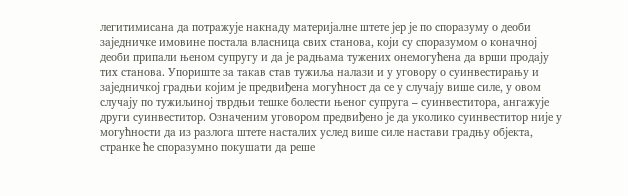легитимисана да потражује накнаду материјалне штете јер је по споразуму о деоби заједничке имовине постала власница свих станова, који су споразумом о коначној деоби припали њеном супругу и да је радњама тужених онемогућена да врши продају тих станова. Упориште за такав став тужиља налази и у уговору о суинвестирању и заједничкој градњи којим је предвиђена могућност да се у случају више силе, у овом случају по тужиљиној тврдњи тешке болести њеног супруга – суинвеститора, ангажује други суинвеститор. Означеним уговором предвиђено је да уколико суинвеститор није у могућности да из разлога штете насталих услед више силе настави градњу објекта, странке ће споразумно покушати да реше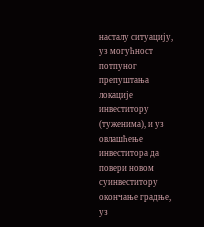насталу ситуацију, уз могућност потпуног препуштања локације инвеститору (туженима), и уз овлашћење инвеститора да повери новом суинвеститору окончање градње, уз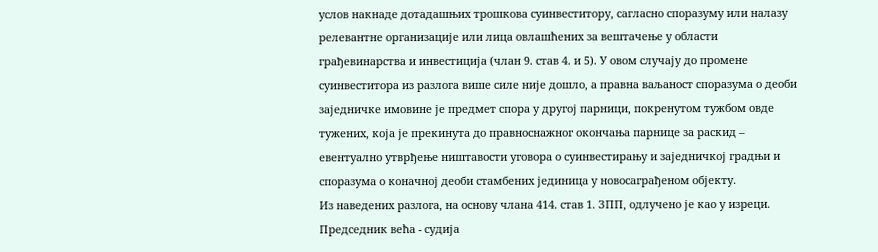услов накнаде дотадашњих трошкова суинвеститору, сагласно споразуму или налазу релевантне организације или лица овлашћених за вештачење у области грађевинарства и инвестиција (члан 9. став 4. и 5). У овом случају до промене суинвеститора из разлога више силе није дошло, а правна ваљаност споразума о деоби заједничке имовине је предмет спора у другој парници, покренутом тужбом овде тужених, која је прекинута до правноснажног окончања парнице за раскид – евентуално утврђење ништавости уговора о суинвестирању и заједничкој градњи и споразума о коначној деоби стамбених јединица у новосаграђеном објекту.
Из наведених разлога, на основу члана 414. став 1. ЗПП, одлучено је као у изреци.
Председник већа - судија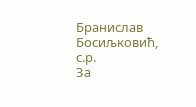Бранислав Босиљковић, с.р.
За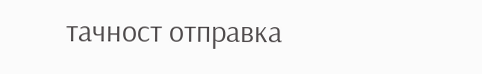тачност отправка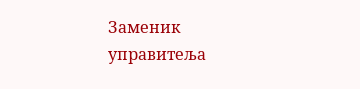Заменик управитеља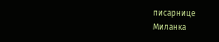писарнице
Миланка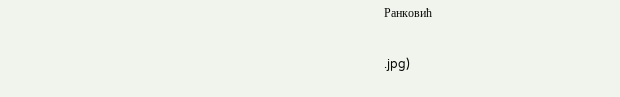Ранковић

.jpg)